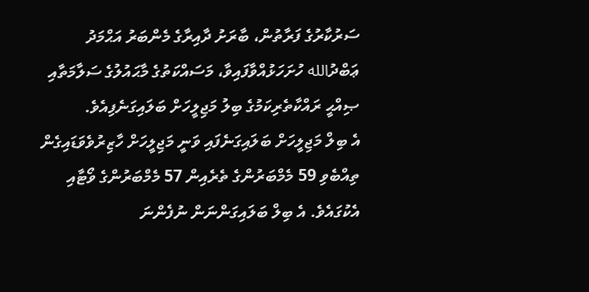ސަރުކާރުގެ ފަރާތުން، ބާރަށު ދާއިރާގެ މެންބަރު އަޙްމަދު ޢަބްދުالله ހުށަހަޅުއްވާފައިވާ، މަސައްކަތުގެ މާޙައުލުގެ ސަލާމަތާއި ޞިއްޙީ ރައްކާތެރިކަމުގެ ބިލު މަޖިލީހަށް ބަލައިގަނެފިއެވެ.
އެ ބިލް މަޖިލީހަށް ބަލައިގަނެފައި ވަނީ މަޖިލީހަށް ހާޒިރުވެވަޑައިގެން ތިއްބެވި 59 މެމްބަރުންގެ ތެރެއިން 57 މެމްބަރުންގެ ވޯޓާއި އެކުގައެވެ. އެ ބިލް ބަލައިގަންނަން ނުފެންނަ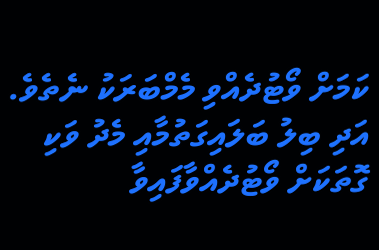ކަމަށް ވޯޓުދެއްވި މެމްބަރަކު ނެތެވެ. އަދި ބިލު ބަލައިގަތުމާއި މެދު ވަކި ގޮތަކަށް ވޯޓުދެއްވާފައިވާ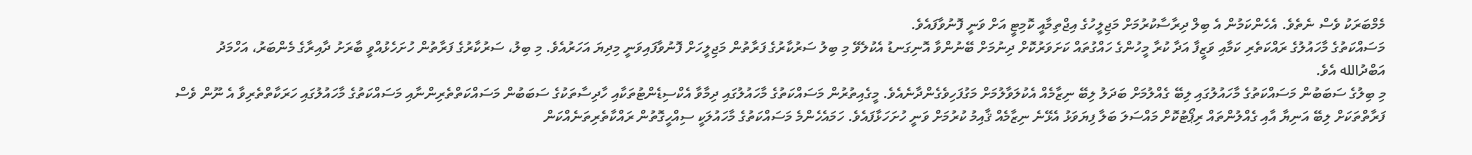މެމްބަރަކު ވެސް ނެތެވެ. އެހެންކަމުން އެ ބިލް ދިރާސާކުރުމަށް މަޖިލީހުގެ އިޖްތިމާއީ ކޮމިޓީ އަށް ވަނީ ފޮނުވާފައެވެ.
މަސައްކަތުގެ މާހައުލުގެ ރައްކަތެރި ކަމާއި ވަޒީފާ އަދާ ކުރާ މީހުންގެ ހައްގުތައް ކަށަވަރުކޮށް ދިނުމަށް ބޭނުންވާ އޮނިގަނޑު އެކުލެވޭ މި ބިލު ސަރުކާރުގެ ފަރާތުން މަޖިލީހަށް ފޮނުވާފައިވަނީ މިދިޔަ އަހަރުއެވެ. މި ބިލު، ސަރުކާރުގެ ފަރާތުން ހުށަހެޅުއްވީ ބާރަށު ދާއިރާގެ މެންބަރު، އަހްމަދު އަބްދުالله އެވެ.
މި ބިލުގެ ސަބަބުން މަސައްކަތުގެ މާހައުލުގައި ލިބޭ ގެއްލުމަށް ބަދަލު ލިބޭ ނިޒާމެއް އެކުލަވާލުމަށް މަގުފަހިވެގެންދާނެއެވެ. މީގެއިތުރުން މަސައްކަތުގެ މާހައުލުގައި ދިމާވާ އެކްސިޑެންޓުތަކާއި ހާދިސާތަކުގެ ސަބަބުން މަސައްކަތްތެރިންނާއި މަސައްކަތުގެ މާހައުލުގައި ހަރަކާތްތެރިވާ އެ ނޫން ވެސް ފަރާތްތަކަށް ލިބޭ އަނިޔާ އާއި ގެއްލުންތައް ރިޕޯޓުކޮށް މައްސަލަ ބަލާ ފިޔަވަޅު އެޅޭނެ ނިޒާމެއް ޤާއިމު ކުރުމަށް ވަނީ ހުށަހަޅާފައެވެ. ހަމައެހެންމެ މަސައްކަތުގެ މާހައުލަކީ ސިއްހީގޮތުން ރައްކާތެރިތަނެއްކަން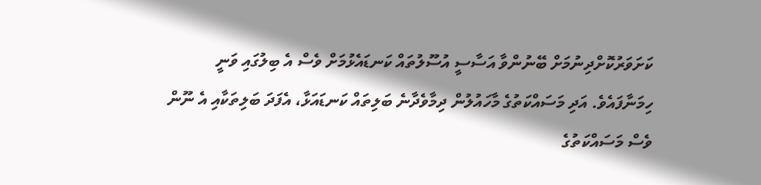ކަށަވަރުކޮށްދިނުމަށް ބޭނުންވާ އަސާސީ އުސޫލުތައް ކަނޑައެޅުމަށް ވެސް އެ ބިލުގައި ވަނީ ހިމަނާފައެވެ. އަދި މަސައްކަތުގެ މާހައުލުން ދިމާވެދާނެ ބަލިތައް ކަނޑައަޅާ، އެފަދަ ބަލިތަކާއި އެ ނޫން ވެސް މަސައްކަތުގެ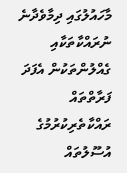މާހައުލުގައި ދިމާވެދާނެ ނުރައްކާތަކާއި ގެއްލުންތަކުން އެފަދަ ފަރާތްތައް ރައްކާތެރިކުރުމުގެ އުސޫލުތައް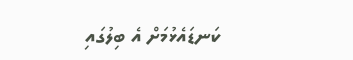ކަނޑައެޅުމަށް އެ ބިލުގައި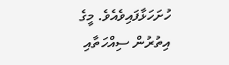ހުށަހަޅާފައިވެއެވެ. މީގެ އިތުރުން ސިއްހަތާއި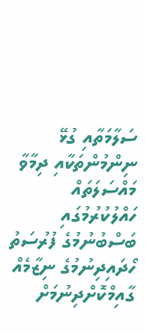ސަލާމަތާއި ގުޅޭ ނިންމުންތަކާއި ދިމާވާ މައްސަލަތައް ހައްލުކުރުމުގައި ބަސްބުނުމުގެ ފުރުސަތު ހޯދައިދިނުމުގެ ނިޒާމެއް ގާއިމްކޮށްދިނުމަށް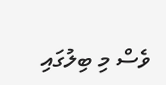ވެސް މި ބިލުގައި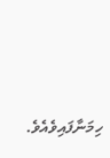ހިމަނާފައިވެއެވެ.